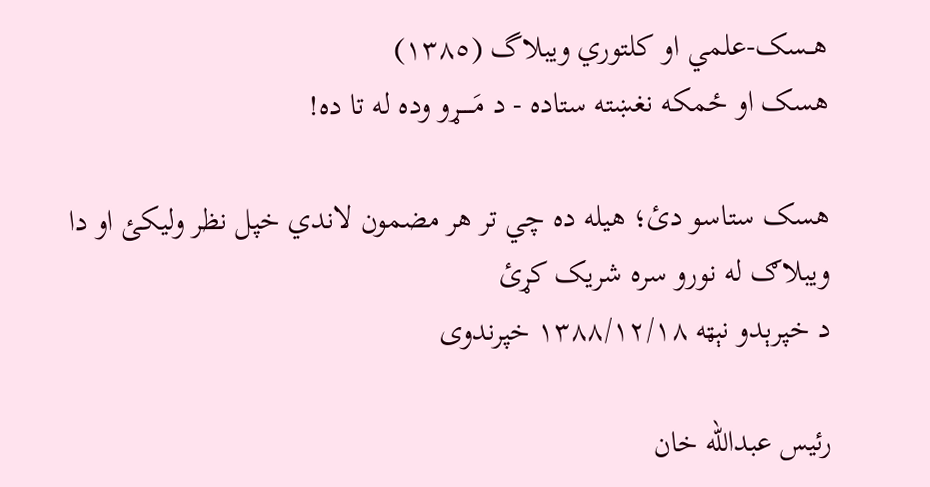هــسک-علمي او کلتوري ویبلاگ (١٣٨٥)
هسک او ځمکه نغښته ستاده - د مَـــــړو وده له تا ده!

هسک ستاسو دئ؛ هیله ده چي تر هر مضمون لاندي خپل نظر ولیکئ او دا ویبلاګ له نورو سره شریک کړئ
د خپرېدو نېټه ۱۳۸۸/۱۲/۱۸ خپرندوی

رئيس عبدالله خان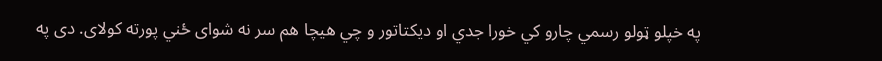په خپلو ټولو رسمي چارو كي خورا جدي او ديكتاتور و چي هيچا هم سر نه شواى ځني پورته كولاى. دى په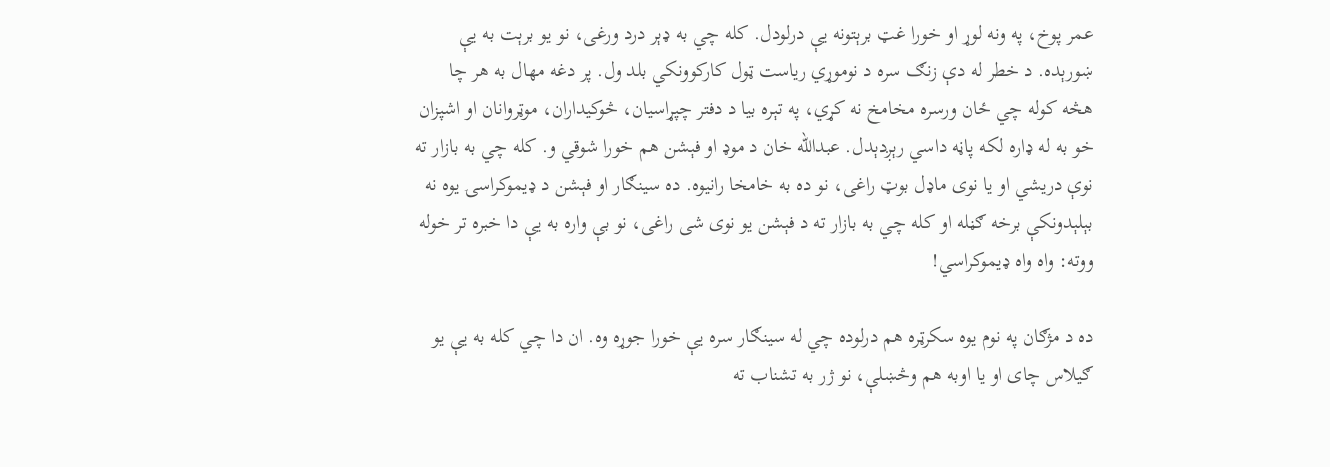عمر پوخ، په ونه لوړ او خورا غټ برېتونه يې درلودل. كله چي به ډېر درد ورغی، نو يو برېت به يې ښورېده. د خطر له دې زنګ سره د نوموړي رياست ټول كاركوونكي بلد ول. پر دغه مهال به هر چا هڅه كوله چي ځان ورسره مخامخ نه كړي، په تېره بيا د دفتر چپړاسيان، څوكيداران، موټروانان او اشپزان خو به له ډاره لکه پاڼه داسي رېږدېدل. عبدالله خان د موډ او فېشن هم خورا شوقي و. کله چي به بازار ته نوې دريشي او يا نوی ماډل بوټ راغی، نو ده به خامخا رانيوه. ده سينګار او فېشن د ډيموکراسۍ يوه نه بېلېدونکې برخه ګڼله او کله چي به بازار ته د فېشن يو نوی شی راغی، نو بې واره به يې دا خبره تر خوله ووته: واه واه ډيموکراسي!

ده د مژګان په نوم يوه سكرټره هم درلوده چي له سينګار سره يې خورا جوړه وه. ان دا چي كله به يې يو ګيلاس چاى او يا اوبه هم وڅښلې، نو ژر به تشناب ته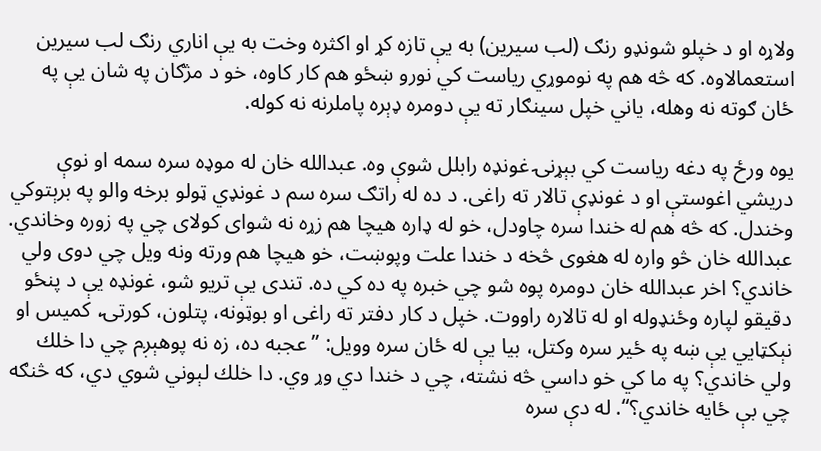ولاړه او د خپلو شونډو رنګ (لب سيرين) به يې تازه كړ او اكثره وخت به يې اناري رنګ لب سيرين استعمالاوه. که څه هم په نوموړي رياست کي نورو ښځو هم کار کاوه، خو د مژګان په شان يې په ځان ګوته نه وهله، ياني خپل سينګار ته يې دومره ډېره پاملرنه نه کوله.

يوه ورځ په دغه رياست كي بېړنۍ غونډه رابلل شوې وه. عبدالله خان له موډه سره سمه او نوې دريشي اغوستې او د غونډې تالار ته راغى. د ده له راتګ سره سم د غونډي ټولو برخه والو په برېتوکي وخندل. که څه هم له خندا سره چاودل، خو له ډاره هيچا هم زړه نه شواى كولاى چي په زوره وخاندي. عبدالله خان څو واره له هغوی څخه د خندا علت وپوښت، خو هيچا هم ورته ونه ويل چي دوى ولي خاندي؟ اخر عبدالله خان دومره پوه شو چي خبره په ده كي ده. تندى يې تريو شو، غونډه يې د پنځو دقيقو لپاره وځنډوله او له تالاره راووت. خپل د كار دفتر ته راغى او بوټونه، پتلون، كورتۍ، كميس او نېكټايي يې ښه په ځير سره وکتل، بيا يې له ځان سره وويل: ”عجبه ده، زه نه پوهېږم چي دا خلك ولي خاندي؟ په ما كي خو داسي څه نشته، چي د خندا دي وړ وي. دا خلك لېوني شوي دي، كه څنګه چي بې ځايه خاندي؟“. له دې سره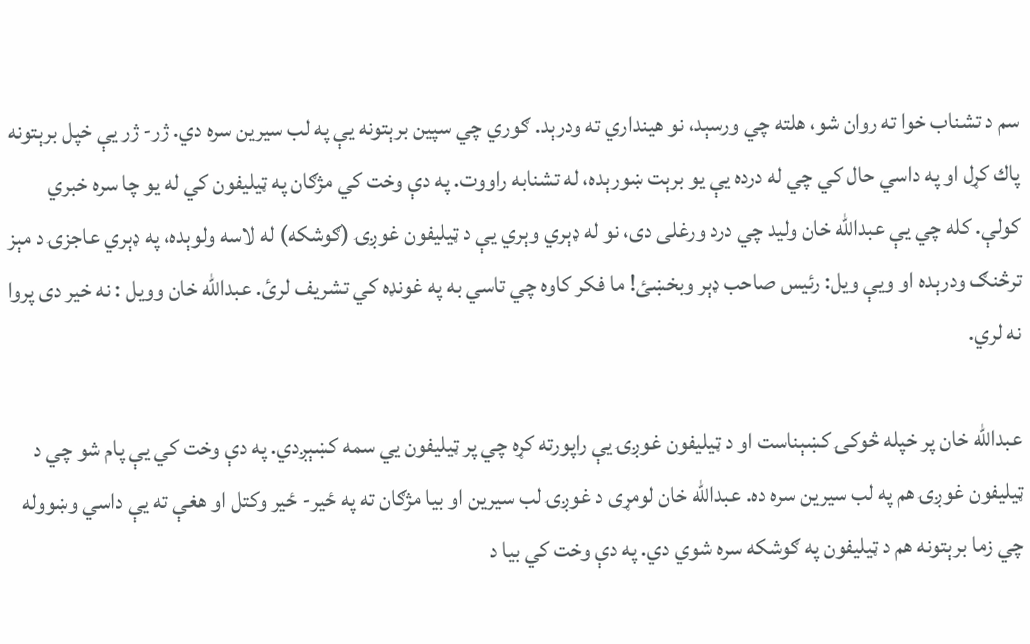سم د تشناب خوا ته روان شو، هلته چي ورسېد، نو هينداري ته ودرېد. ګوري چي سپين برېتونه يې په لب سيرين سره دي. ژر- ژر يې خپل برېتونه پاك كړل او په داسي حال كي چي له درده يې يو برېت ښورېده، له تشنابه راووت. په دې وخت كي مژګان په ټيليفون كي له يو چا سره خبري كولې. كله چي يې عبدالله خان وليد چي درد ورغلی دی، نو له ډېري وېري يې د ټيليفون غوږۍ (ګوشکه) له لاسه ولوېده، په ډېري عاجزۍ د مېز ترڅنګ ودرېده او ويې ويل: رئيس صاحب ډېر وبخښئ! ما فكر کاوه چي تاسي به په غونډه كي تشريف لرئ. عبدالله خان وويل : نه خير دى پروا نه لري.

عبدالله خان پر خپله څوكۍ كښېناست او د ټيليفون غوږۍ يې راپورته كړه چي پر ټيليفون يي سمه كښېږدي. په دې وخت كي يې پام شو چي د ټيليفون غوږۍ هم په لب سيرين سره ده. عبدالله خان لومړى د غوږۍ لب سيرين او بيا مژګان ته په ځير- ځير وكتل او هغې ته يې داسي وښووله چي زما برېتونه هم د ټيليفون په ګوشکه سره شوي دي. په دې وخت كي بيا د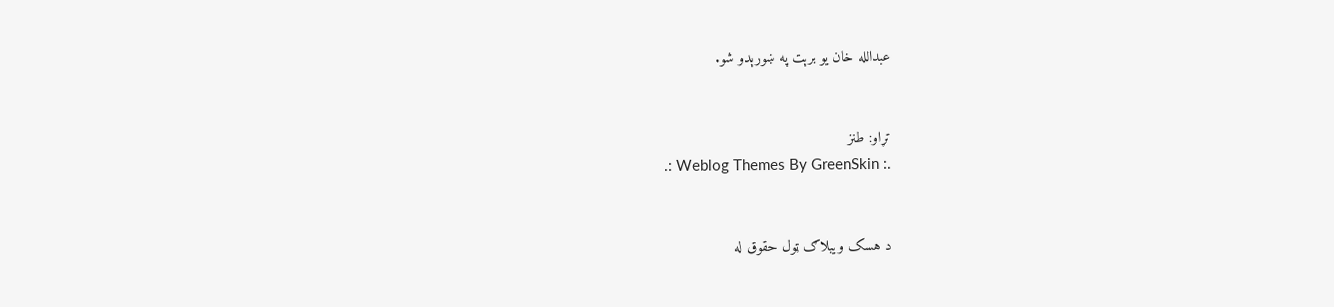عبدالله خان يو برېت په ښورېدو شو.


تړاو: طنز
.: Weblog Themes By GreenSkin :.


د هسک ویبلاګ ټول حقوق له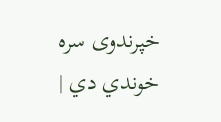خپرندوی سره خوندي دي |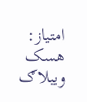امتیاز: هسک ویبلاګ